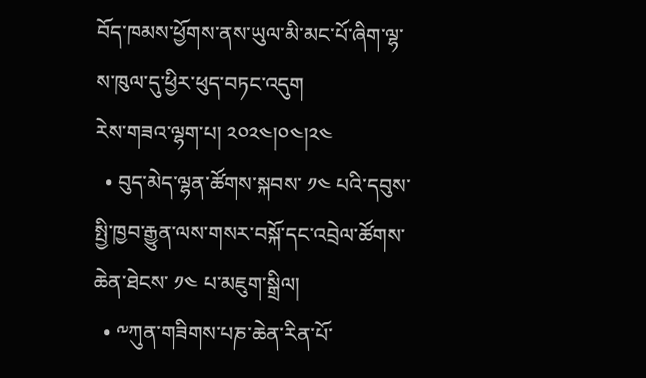བོད་ཁམས་ཕྱོགས་ནས་ཡུལ་མི་མང་པོ་ཞིག་ལྷ་ས་ཁུལ་དུ་ཕྱིར་ཕུད་བཏང་འདུག
རེས་གཟའ་ལྷག་པ། ༢༠༢༤།༠༤།༢༤
  • བུད་མེད་ལྷན་ཚོགས་སྐབས་ ༡༤ པའི་དབུས་སྤྱི་ཁྱབ་རྒྱུན་ལས་གསར་བསྐོ་དང་འབྲེལ་ཚོགས་ཆེན་ཐེངས་ ༡༤ པ་མཇུག་སྒྲིལ།
  • ༸ཀུན་གཟིགས་པཎ་ཆེན་རིན་པོ་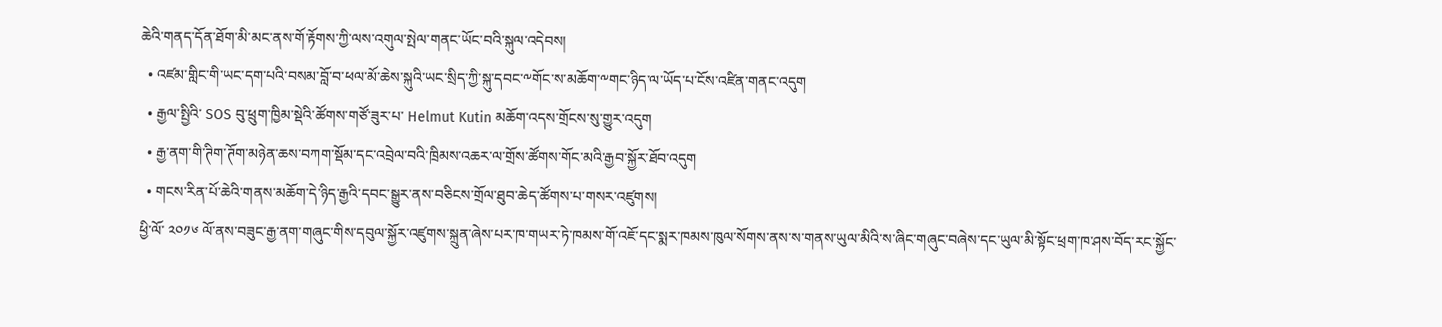ཆེའི་གནད་དོན་ཐོག་མི་མང་ནས་གོ་རྟོགས་ཀྱི་ལས་འགུལ་སྤེལ་གནང་ཡོང་བའི་སྐུལ་འདེབས།
  • འཛམ་གླིང་གི་ཡང་དག་པའི་བསམ་བློ་བ་ཕལ་མོ་ཆེས་སྐུའི་ཡང་སྲིད་ཀྱི་སྐུ་དབང་༸གོང་ས་མཆོག་༸གང་ཉིད་ལ་ཡོད་པ་ངོས་འཛིན་གནང་འདུག
  • རྒྱལ་སྤྱིའི་ SOS བུ་ཕྲུག་ཁྱིམ་སྡེའི་ཚོགས་གཙོ་ཟུར་པ་ Helmut Kutin མཆོག་འདས་གྲོངས་སུ་གྱུར་འདུག
  • རྒྱ་ནག་གི་ཊིག་ཊོག་མཉེན་ཆས་བཀག་སྡོམ་དང་འབྲེལ་བའི་ཁྲིམས་འཆར་ལ་གྲོས་ཚོགས་གོང་མའི་རྒྱབ་སྐྱོར་ཐོབ་འདུག
  • གངས་རིན་པོ་ཆེའི་གནས་མཆོག་དེ་ཉིད་རྒྱའི་དབང་སྒྱུར་ནས་བཅིངས་གྲོལ་ཐུབ་ཆེད་ཚོགས་པ་གསར་འཛུགས།
ཕྱི་ལོ་ ༢༠༡༦ ལོ་ནས་བཟུང་རྒྱ་ནག་གཞུང་གིས་དབུལ་སྐྱོར་འཛུགས་སྐྲུན་ཞེས་པར་ཁ་གཡར་ཏེ་ཁམས་གོ་འཇོ་དང་སྨར་ཁམས་ཁུལ་སོགས་ནས་ས་གནས་ཡུལ་མིའི་ས་ཞིང་གཞུང་བཞེས་དང་ཡུལ་མི་སྟོང་ཕྲག་ཁ་ཤས་བོད་རང་སྐྱོང་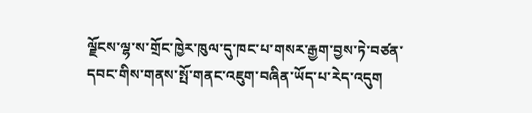ལྗོངས་ལྷ་ས་གྲོང་ཁྱེར་ཁུལ་དུ་ཁང་པ་གསར་རྒྱག་བྱས་ཏེ་བཙན་དབང་གིས་གནས་སྤོ་གནང་འཇུག་བཞིན་ཡོད་པ་རེད་འདུག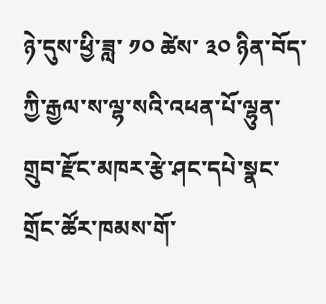ཉེ་དུས་ཕྱི་ཟླ་ ༡༠ ཚེས་ ༣༠ ཉིན་བོད་ཀྱི་རྒྱལ་ས་ལྷ་སའི་འཕན་པོ་ལྷུན་གྲུབ་རྫོང་མཁར་རྩེ་ཤང་དཔེ་སྣང་གྲོང་ཚོར་ཁམས་གོ་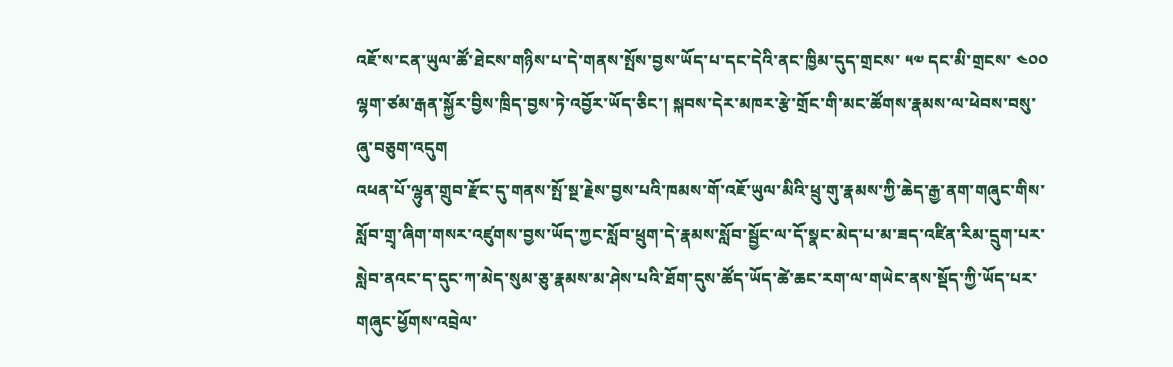འཇོ་ས་ངན་ཡུལ་ཚོ་ཐེངས་གཉིས་པ་དེ་གནས་སྤོས་བྱས་ཡོད་པ་དང་དེའི་ནང་ཁྱིམ་དུད་གྲངས་ ༥༧ དང་མི་གྲངས་ ༤༠༠ ལྷག་ཙམ་རྒན་སྐྱོར་བྱིས་ཁྲིད་བྱས་ཏེ་འབྱོར་ཡོད་ཅིང་། སྐབས་དེར་མཁར་རྩེ་གྲོང་གི་མང་ཚོགས་རྣམས་ལ་ཕེབས་བསུ་ཞུ་བཅུག་འདུག
འཕན་པོ་ལྷུན་གྲུབ་རྫོང་དུ་གནས་སྤོ་སྔ་རྗེས་བྱས་པའི་ཁམས་གོ་འཇོ་ཡུལ་མིའི་ཕྲུ་གུ་རྣམས་ཀྱི་ཆེད་རྒྱ་ནག་གཞུང་གིས་སློབ་གྲྭ་ཞིག་གསར་འཛུགས་བྱས་ཡོད་ཀྱང་སློབ་ཕྲུག་དེ་རྣམས་སློབ་སྦྱོང་ལ་དོ་སྣང་མེད་པ་མ་ཟད་འཛིན་རིམ་དྲུག་པར་སླེབ་ནའང་ད་དུང་ཀ་མེད་སུམ་ཅུ་རྣམས་མ་ཤེས་པའི་ཐོག་དུས་ཚོད་ཡོད་ཚེ་ཆང་རག་ལ་གཡེང་ནས་སྡོད་ཀྱི་ཡོད་པར་གཞུང་ཕྱོགས་འབྲེལ་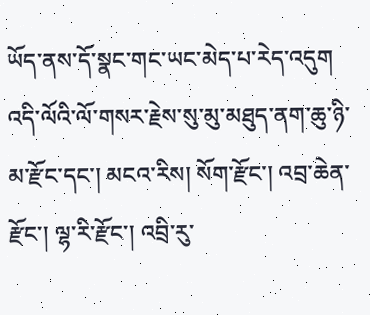ཡོད་ནས་དོ་སྣང་གང་ཡང་མེད་པ་རེད་འདུག
འདི་ལོའི་ལོ་གསར་རྗེས་སུ་མུ་མཐུད་ནག་ཆུ་ཉི་མ་རྫོང་དང་། མངའ་རིས། སོག་རྫོང་། འབྲ་ཆེན་རྫོང་། ལྷ་རི་རྫོང་། འབྲི་རུ་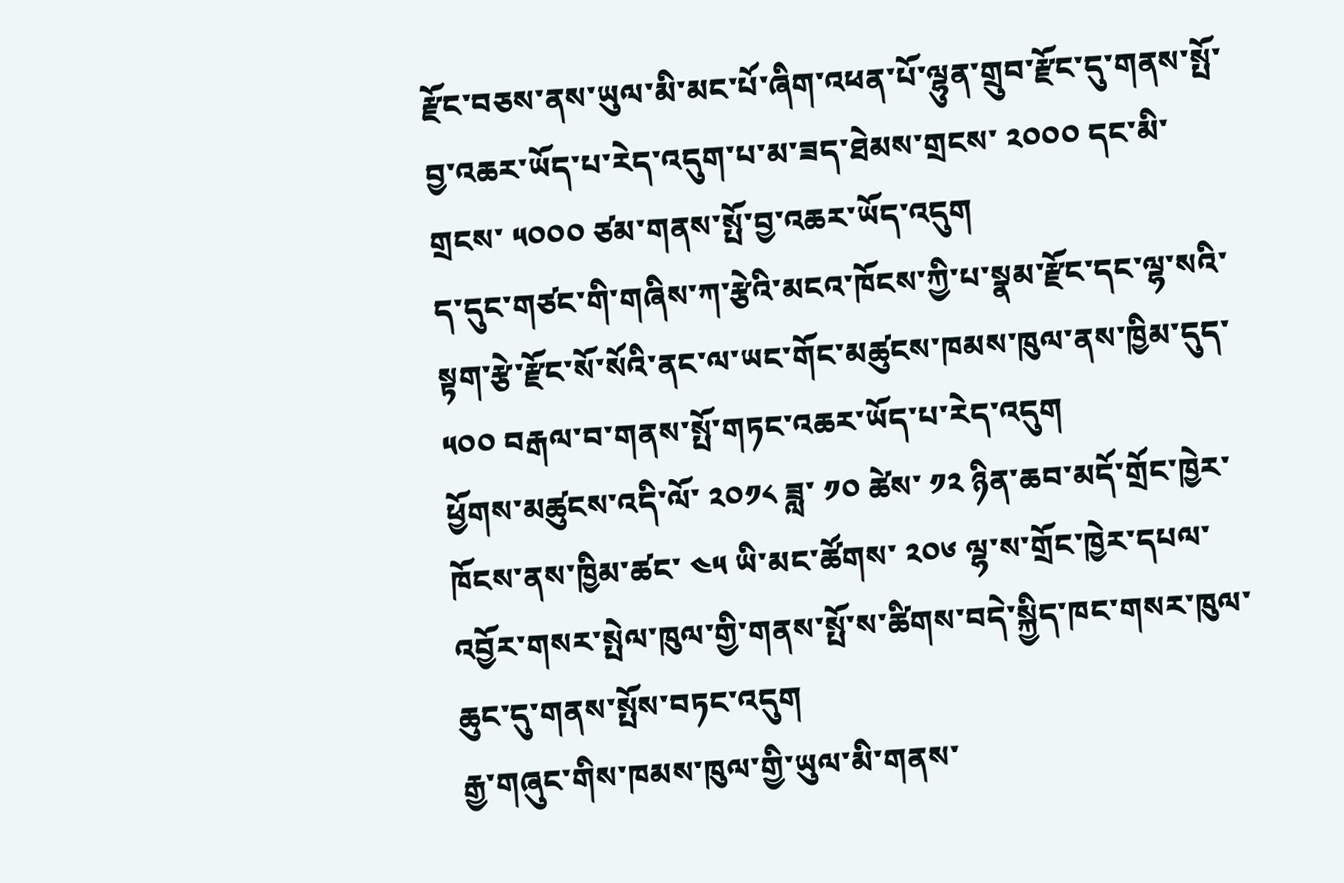རྫོང་བཅས་ནས་ཡུལ་མི་མང་པོ་ཞིག་འཕན་པོ་ལྷུན་གྲུབ་རྫོང་དུ་གནས་སྤོ་བྱ་འཆར་ཡོད་པ་རེད་འདུག་པ་མ་ཟད་ཐེམས་གྲངས་ ༢༠༠༠ དང་མི་གྲངས་ ༥༠༠༠ ཙམ་གནས་སྤོ་བྱ་འཆར་ཡོད་འདུག
ད་དུང་གཙང་གི་གཞིས་ཀ་རྩེའི་མངའ་ཁོངས་ཀྱི་པ་སྣམ་རྫོང་དང་ལྷ་སའི་སྟག་རྩེ་རྫོང་སོ་སོའི་ནང་ལ་ཡང་གོང་མཚུངས་ཁམས་ཁུལ་ནས་ཁྱིམ་དུད་ ༥༠༠ བརྒལ་བ་གནས་སྤོ་གཏང་འཆར་ཡོད་པ་རེད་འདུག
ཕྱོགས་མཚུངས་འདི་ལོ་ ༢༠༡༨ ཟླ་ ༡༠ ཚེས་ ༡༢ ཉིན་ཆབ་མདོ་གྲོང་ཁྱེར་ཁོངས་ནས་ཁྱིམ་ཚང་ ༤༥ ཡི་མང་ཚོགས་ ༢༠༦ ལྷ་ས་གྲོང་ཁྱེར་དཔལ་འབྱོར་གསར་སྤེལ་ཁུལ་གྱི་གནས་སྤོ་ས་ཚིགས་བདེ་སྐྱིད་ཁང་གསར་ཁུལ་ཆུང་དུ་གནས་སྤོས་བཏང་འདུག
རྒྱ་གཞུང་གིས་ཁམས་ཁུལ་གྱི་ཡུལ་མི་གནས་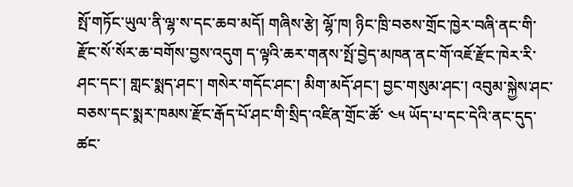སྤོ་གཏོང་ཡུལ་ནི་ལྷ་ས་དང་ཆབ་མདོ། གཞིས་རྩེ། ལྷོ་ཁ། ཉིང་ཁྲི་བཅས་གྲོང་ཁྱེར་བཞི་ནང་གི་རྫོང་སོ་སོར་ཆ་བགོས་བྱས་འདུག ད་ལྟའི་ཆར་གནས་སྤོ་བྱེད་མཁན་ནང་གོ་འཇོ་རྫོང་ཁེར་རི་ཤང་དང་། གླང་སྨད་ཤང་། གསེར་གདོང་ཤང་། མིག་མདོ་ཤང་། བྱང་གསུམ་ཤང་། འབུམ་སྐྱེས་ཤང་བཅས་དང་སྨར་ཁམས་རྫོང་རྒོད་པོ་ཤང་གི་སྲིད་འཛིན་གྲོང་ཚོ་ ༤༥ ཡོད་པ་དང་དེའི་ནང་དུད་ཚང་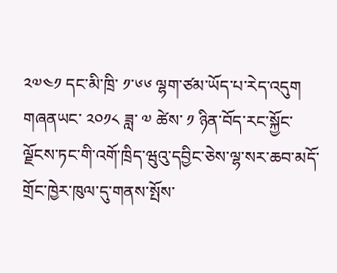༢༧༤༡ དང་མི་ཁྲི་ ༡་༦༦ ལྷག་ཙམ་ཡོད་པ་རེད་འདུག
གཞནཡང་ ༢༠༡༨ ཟླ་ ༧ ཚེས་ ༡ ཉིན་བོད་རང་སྐྱོང་ལྗོངས་ཏང་གི་འགོ་ཁྲིད་ཝུའུ་དབྱིང་ཅེས་ལྷ་སར་ཆབ་མདོ་གྲོང་ཁྱེར་ཁུལ་དུ་གནས་སྤོས་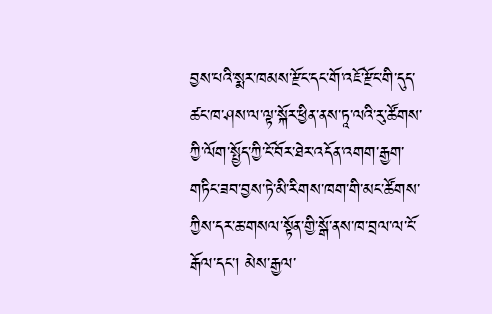བྱས་པའི་སྨར་ཁམས་རྫོང་དང་གོ་འཇོ་རྫོང་གི་དུད་ཚང་ཁ་ཤས་ལ་ལྟ་སྐོར་ཕྱིན་ནས་ཏཱ་ལའི་རུ་ཚོགས་ཀྱི་ལོག་སྤྱོད་ཀྱི་ངོ་བོར་ཐེར་འདོན་འགག་རྒྱག་གཏིང་ཟབ་བྱས་ཏེ་མི་རིགས་ཁག་གི་མང་ཚོགས་ཀྱིས་དར་ཆ་གསལ་སྟོན་གྱི་སྒོ་ནས་ཁ་བྲལ་ལ་ངོ་རྒོལ་དང་། མེས་རྒྱལ་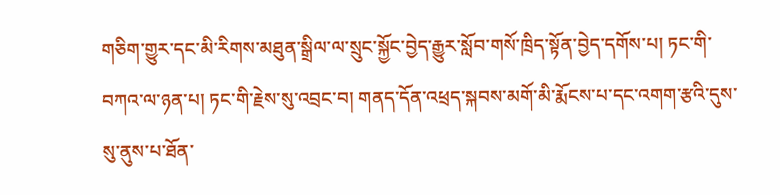གཅིག་གྱུར་དང་མི་རིགས་མཐུན་སྒྲིལ་ལ་སྲུང་སྐྱོང་བྱེད་རྒྱུར་སློབ་གསོ་ཁྲིད་སྟོན་བྱེད་དགོས་པ། ཏང་གི་བཀའ་ལ་ཉན་པ། ཏང་གི་རྗེས་སུ་འབྲང་བ། གནད་དོན་འཕྲད་སྐབས་མགོ་མི་རྨོངས་པ་དང་འགག་རྩའི་དུས་སུ་ནུས་པ་ཐོན་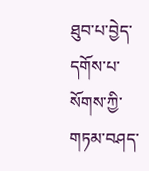ཐུབ་པ་བྱེད་དགོས་པ་སོགས་ཀྱི་གཏམ་བཤད་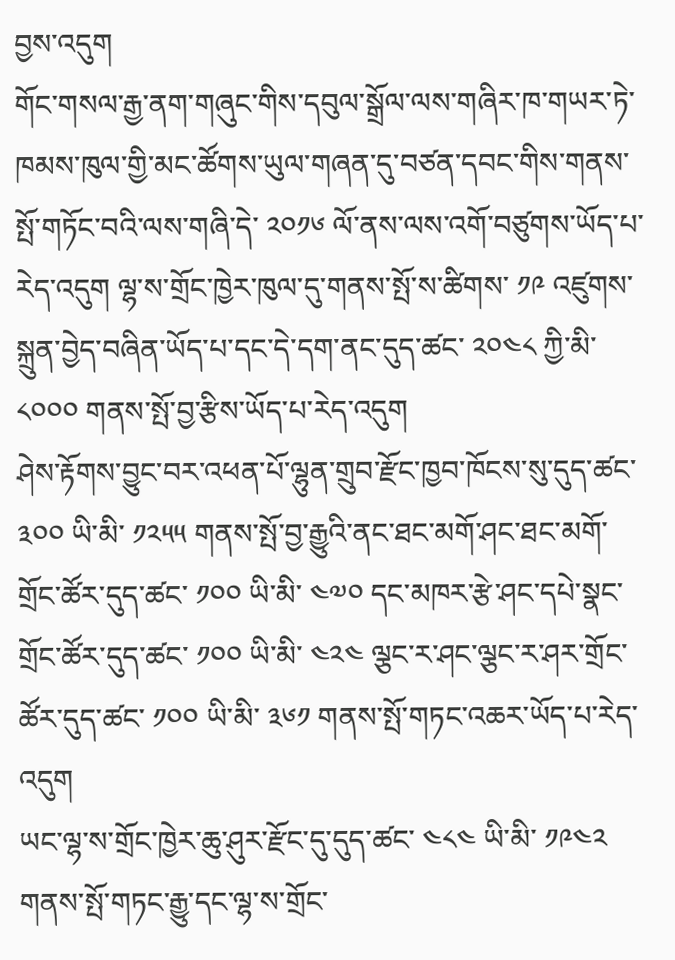བྱས་འདུག
གོང་གསལ་རྒྱ་ནག་གཞུང་གིས་དབུལ་སྒྲོལ་ལས་གཞིར་ཁ་གཡར་ཏེ་ཁམས་ཁུལ་གྱི་མང་ཚོགས་ཡུལ་གཞན་དུ་བཙན་དབང་གིས་གནས་སྤོ་གཏོང་བའི་ལས་གཞི་དེ་ ༢༠༡༦ ལོ་ནས་ལས་འགོ་བཙུགས་ཡོད་པ་རེད་འདུག ལྷ་ས་གྲོང་ཁྱེར་ཁུལ་དུ་གནས་སྤོ་ས་ཚིགས་ ༡༩ འཛུགས་སྐྲུན་བྱེད་བཞིན་ཡོད་པ་དང་དེ་དག་ནང་དུད་ཚང་ ༢༠༤༨ ཀྱི་མི་ ༨༠༠༠ གནས་སྤོ་བྱ་རྩིས་ཡོད་པ་རེད་འདུག
ཤེས་རྟོགས་བྱུང་བར་འཕན་པོ་ལྷུན་གྲུབ་རྫོང་ཁྱབ་ཁོངས་སུ་དུད་ཚང་ ༣༠༠ ཡི་མི་ ༡༢༥༥ གནས་སྤོ་བྱ་རྒྱུའི་ནང་ཐང་མགོ་ཤང་ཐང་མགོ་གྲོང་ཚོར་དུད་ཚང་ ༡༠༠ ཡི་མི་ ༤༧༠ དང་མཁར་རྩེ་ཤང་དཔེ་སྣང་གྲོང་ཚོར་དུད་ཚང་ ༡༠༠ ཡི་མི་ ༤༢༤ ལྕང་ར་ཤང་ལྕང་ར་ཤར་གྲོང་ཚོར་དུད་ཚང་ ༡༠༠ ཡི་མི་ ༣༦༡ གནས་སྤོ་གཏང་འཆར་ཡོད་པ་རེད་འདུག
ཡང་ལྷ་ས་གྲོང་ཁྱེར་ཆུ་ཤུར་རྫོང་དུ་དུད་ཚང་ ༤༨༤ ཡི་མི་ ༡༩༤༢ གནས་སྤོ་གཏང་རྒྱུ་དང་ལྷ་ས་གྲོང་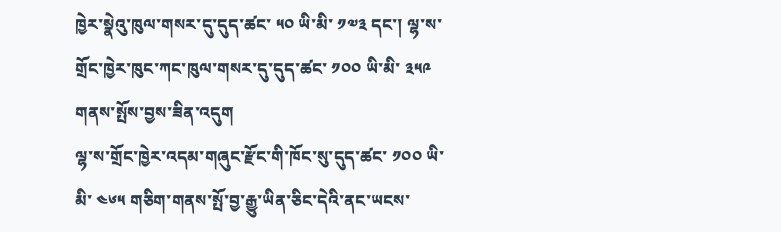ཁྱེར་སྣེའུ་ཁུལ་གསར་དུ་དུད་ཚང་ ༥༠ ཡི་མི་ ༡༧༣ དང་། ལྷ་ས་གྲོང་ཁྱེར་ཁུང་ཀང་ཁུལ་གསར་དུ་དུད་ཚང་ ༡༠༠ ཡི་མི་ ༣༥༩ གནས་སྤོས་བྱས་ཟིན་འདུག
ལྷ་ས་གྲོང་ཁྱེར་འདམ་གཞུང་རྫོང་གི་ཁོང་སུ་དུད་ཚང་ ༡༠༠ ཡི་མི་ ༤༦༥ གཅིག་གནས་སྤོ་བྱ་རྒྱུ་ཡིན་ཅིང་དེའི་ནང་ཡངས་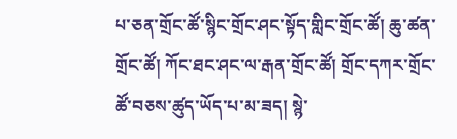པ་ཅན་གྲོང་ཚོ་སྙིང་གྲོང་ཤང་སྟོད་གླིང་གྲོང་ཚོ། ཆུ་ཚན་གྲོང་ཚོ། ཀོང་ཐང་ཤང་ལ་རྒན་གྲོང་ཚོ། གྲོང་དཀར་གྲོང་ཚོ་བཅས་ཚུད་ཡོད་པ་མ་ཟད། སྙེ་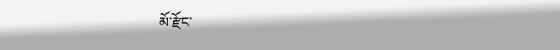མོ་རྫོང་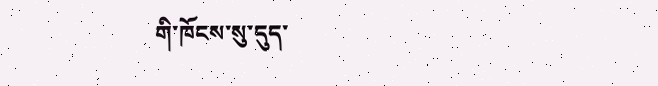གི་ཁོངས་སུ་དུད་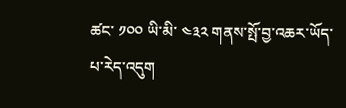ཚང་ ༡༠༠ ཡི་མི་ ༤༣༢ གནས་སྤོ་བྱ་འཆར་ཡོད་པ་རེད་འདུག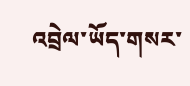འབྲེལ་ཡོད་གསར་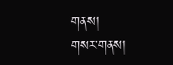གནས།
གསར་གནས།